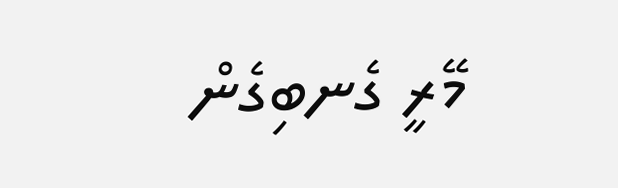މޭރީ ގެނބިގެން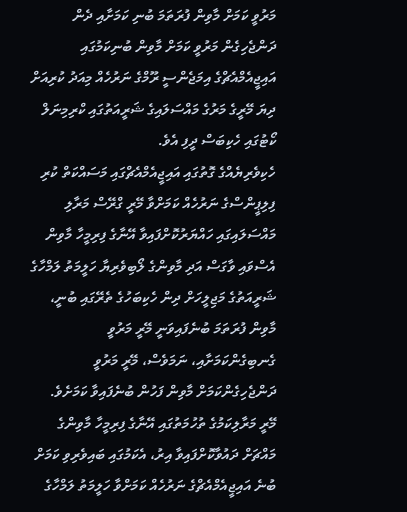މަރުވީ ކަމަށް މާވިން ފުރަތަމަ ބުނި ކަމަށާއި ދެން ދަންޖެހިގެން މަރުވީ ކަމަށް މާވިން ބުނިކަމުގައި އައިޖީއެމްއެޗްގެ އިމަޖެންސީ ރޫމްގެ ނަރުހެއް މިއަދު ކުރިއަށް ދިޔަ މޭރީގެ މަރުގެ މައްސަލައިގެ ޝަރީއަތުގައި ކްރިމިނަލް ކޯޓުގައި ހެކިބަސް ދީފި އެވެ.
ހެކިވެރިޔެއްގެ ގޮތުގައި އައިޖީއެމްއެޗްގައި މަސައްކަތް ކުރި ފިލިޕީންސްގެ ނަރުހެއް ކަމަށްވާ މޭރީ ގްރޭސް މަރާލި މައްސަލައިގައި ހައްޔަރުކޮށްފައިވާ އޭނާގެ ފިރިމީހާ މާވިން އެސްވައި ވާގަސް އަދި މާވިންގެ ލޯބިވެރިޔާ ހަލީމަތު ލަމްހާގެ ޝަރީއަތުގެ މަޖިލީހަށް ދިން ހެކިބަހުގެ ތެރޭގައި ބުނީ، މާވިން ފުރަތަމަ ބުނެފައިވަނީ މޭރީ މަރުވީ ގެނބިގެންކަމަށާއި، ނަމަވެސް، މޭރީ މަރުވީ ދަންޖެހިގެންކަމަށް މާވިން ފަހުން ބުނެފައިވާ ކަމަށެވެ.
މޭރީ މަރާލިކަމުގެ ތުހުމަތުގައި އޭނާގެ ފިރިމީހާ މާވިންގެ މައްޗަށް ދައުވާކޮށްފައިވާ އިރު، އެކަމުގައި ބައިވެރިވި ކަމަށް ބުނެ އައިޖީއެމްއެޗްގެ ނަރުހެއް ކަމަށްވާ ހަލީމަތު ލަމްހާގެ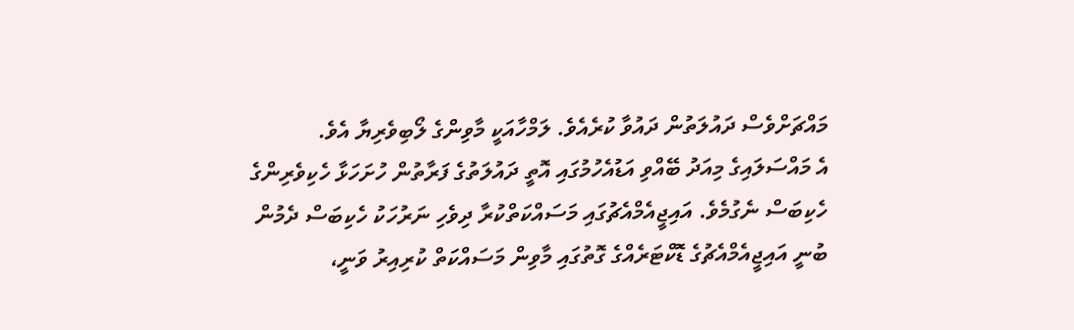މައްޗަށްވެސް ދައުލަތުން ދައުވާ ކުރެއެވެ. ލަމްހާއަކީ މާވިންގެ ލޯބިވެރިޔާ އެވެ.
އެ މައްސަލައިގެ މިއަދު ބޭއްވި އަޑުއެހުމުގައި އޮތީ ދައުލަތުގެ ފަރާތުން ހުށަހަޅާ ހެކިވެރިންގެ ހެކިބަސް ނެގުމެވެ. އައިޖީއެމްއެޗުގައި މަސައްކަތްކުރާ ދިވެހި ނަރުހަކު ހެކިބަސް ދެމުން ބުނީ އައިޖީއެމްއެޗުގެ ޑޮކްޓަރެއްގެ ގޮތުގައި މާވިން މަސައްކަތް ކުރިއިރު ވަނީ،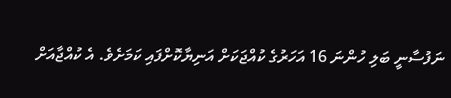ނަފުސާނީ ބަލި ހުންނަ 16 އަހަރުގެ ކުއްޖަކަށް އަނިޔާކޮށްފައި ކަމަށެވެ. އެ ކުއްޖާއަށް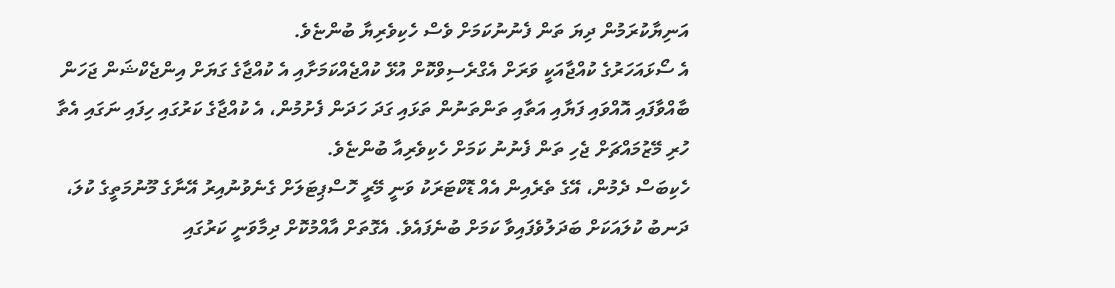އަނިޔާކުރަމުން ދިޔަ ތަން ފެނުނުކަމަށް ވެސް ހެކިވެރިޔާ ބުންޏެވެ.
އެ ސޯޅައަހަރުގެ ކުއްޖާއަކީ ވަރަށް އެގްރެސިވްކޮށް އުޅޭ ކުއްޖެއްކަމަށާއި އެ ކުއްޖާގެ ގަޔަށް އިންޖެކްޝަން ޖަހަން ބާއްވާފައި އޮއްވައި ފަޔާއި އަތާއި ތަންތަނުން ތަޅައި ގަދަ ހަދަން ފެށުމުން، އެ ކުއްޖާގެ ކަރުގައި ހިފައި ނަގައި އެތާ ހުރި މޭޒުމައްޗަށް ޖެހި ތަން ފެނުނު ކަމަށް ހެކިވެރިއާ ބުންޏެވެ.
ހެކިބަސް ދެމުން، އޭގެ ތެރެއިން އެއް ޑޮކްޓަރަކު ވަނީ މޭރީ ހޮސްޕިޓަލަށް ގެނެވުނުއިރު އޭނާގެ މޫނުމަތީގެ ކުލަ، ދަނބު ކުލައަކަށް ބަދަލުވެފައިވާ ކަމަށް ބުނެފައެވެ. އެގޮތަށް އާއްމުކޮށް ދިމާވަނީ ކަރުގައި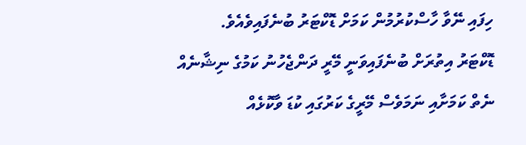ހިފައި ނޭވާ ހާސްކުރުމުން ކަމަށް ޑޮކްޓަރު ބުނެފައިވެއެވެ.
ޑޮކްޓަރު އިތުރަށް ބުނެފައިވަނީ މޭރީ ދަންޖެހުނު ކަމުގެ ނިޝާނެއް ނެތް ކަމަށާއި ނަމަވެސް މޭރީގެ ކަރުގައި ކުޑަ ވާކޮޅެއް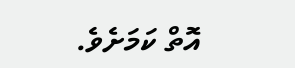އޮތް ކަމަށެވެ.